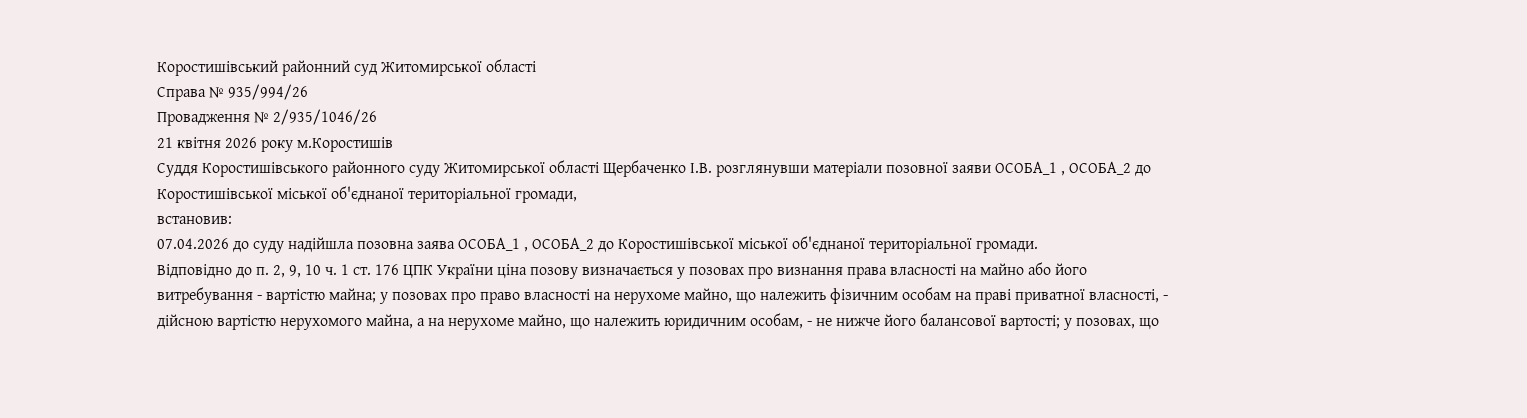Коростишівський районний суд Житомирської області
Справа № 935/994/26
Провадження № 2/935/1046/26
21 квітня 2026 року м.Коростишів
Суддя Коростишівського районного суду Житомирської області Щербаченко І.В. розглянувши матеріали позовної заяви ОСОБА_1 , ОСОБА_2 до Коростишівської міської об'єднаної територіальної громади,
встановив:
07.04.2026 до суду надійшла позовна заява ОСОБА_1 , ОСОБА_2 до Коростишівської міської об'єднаної територіальної громади.
Відповідно до п. 2, 9, 10 ч. 1 ст. 176 ЦПК України ціна позову визначається у позовах про визнання права власності на майно або його витребування - вартістю майна; у позовах про право власності на нерухоме майно, що належить фізичним особам на праві приватної власності, - дійсною вартістю нерухомого майна, а на нерухоме майно, що належить юридичним особам, - не нижче його балансової вартості; у позовах, що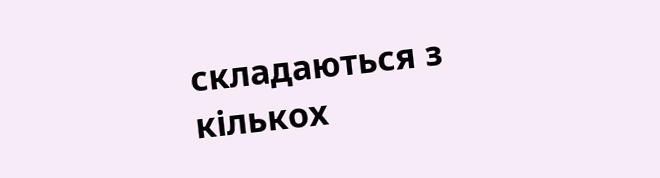складаються з кількох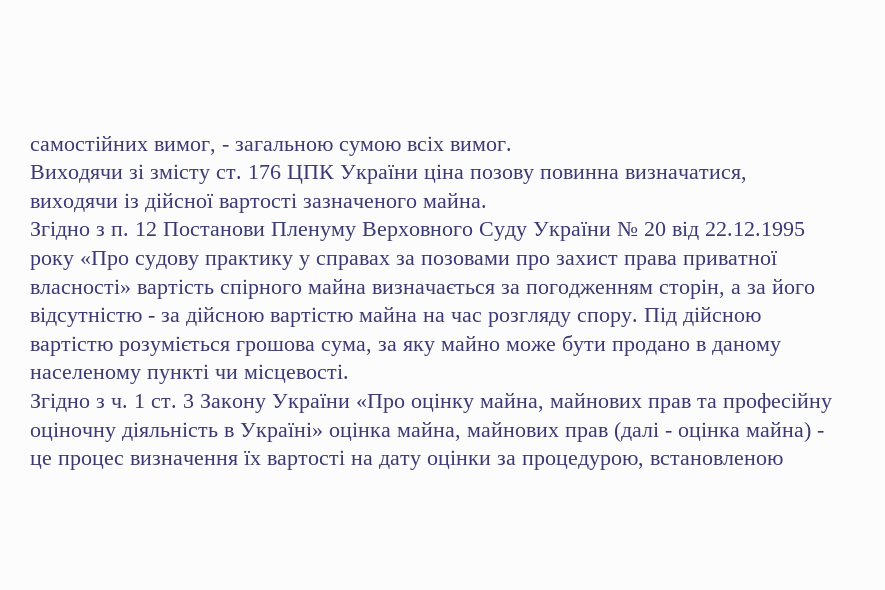самостійних вимог, - загальною сумою всіх вимог.
Виходячи зі змісту ст. 176 ЦПК України ціна позову повинна визначатися, виходячи із дійсної вартості зазначеного майна.
Згідно з п. 12 Постанови Пленуму Верховного Суду України № 20 від 22.12.1995 року «Про судову практику у справах за позовами про захист права приватної власності» вартість спірного майна визначається за погодженням сторін, а за його відсутністю - за дійсною вартістю майна на час розгляду спору. Під дійсною вартістю розуміється грошова сума, за яку майно може бути продано в даному населеному пункті чи місцевості.
Згідно з ч. 1 ст. 3 Закону України «Про оцінку майна, майнових прав та професійну оціночну діяльність в Україні» оцінка майна, майнових прав (далі - оцінка майна) - це процес визначення їх вартості на дату оцінки за процедурою, встановленою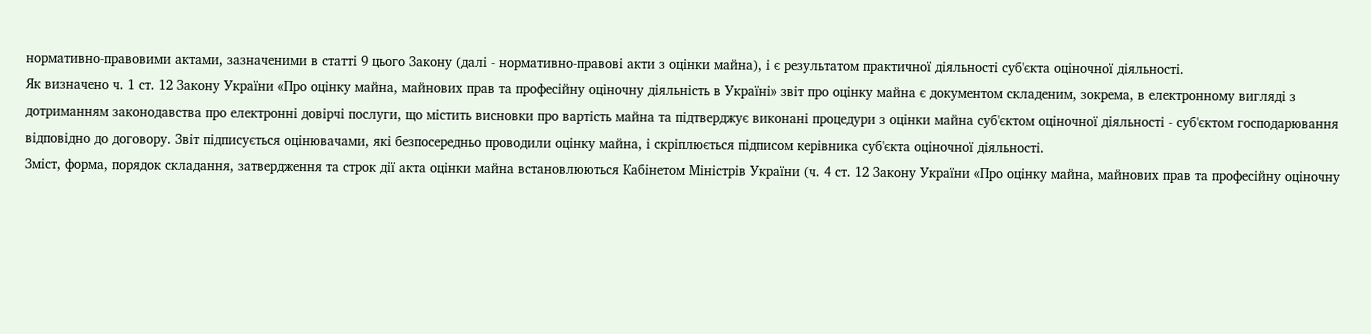нормативно-правовими актами, зазначеними в статті 9 цього Закону (далі - нормативно-правові акти з оцінки майна), і є результатом практичної діяльності суб'єкта оціночної діяльності.
Як визначено ч. 1 ст. 12 Закону України «Про оцінку майна, майнових прав та професійну оціночну діяльність в Україні» звіт про оцінку майна є документом складеним, зокрема, в електронному вигляді з дотриманням законодавства про електронні довірчі послуги, що містить висновки про вартість майна та підтверджує виконані процедури з оцінки майна суб'єктом оціночної діяльності - суб'єктом господарювання відповідно до договору. Звіт підписується оцінювачами, які безпосередньо проводили оцінку майна, і скріплюється підписом керівника суб'єкта оціночної діяльності.
Зміст, форма, порядок складання, затвердження та строк дії акта оцінки майна встановлюються Кабінетом Міністрів України (ч. 4 ст. 12 Закону України «Про оцінку майна, майнових прав та професійну оціночну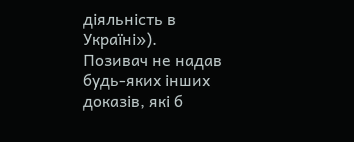діяльність в Україні»).
Позивач не надав будь-яких інших доказів, які б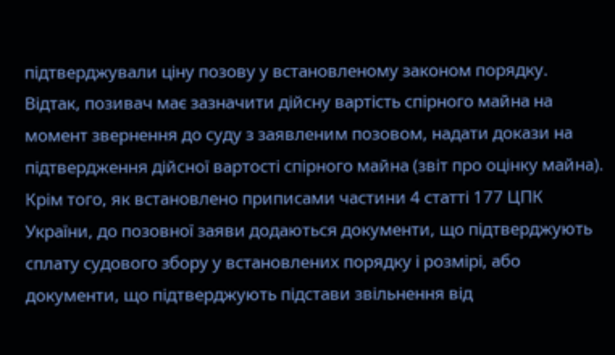підтверджували ціну позову у встановленому законом порядку.
Відтак, позивач має зазначити дійсну вартість спірного майна на момент звернення до суду з заявленим позовом, надати докази на підтвердження дійсної вартості спірного майна (звіт про оцінку майна).
Крім того, як встановлено приписами частини 4 статті 177 ЦПК України, до позовної заяви додаються документи, що підтверджують сплату судового збору у встановлених порядку і розмірі, або документи, що підтверджують підстави звільнення від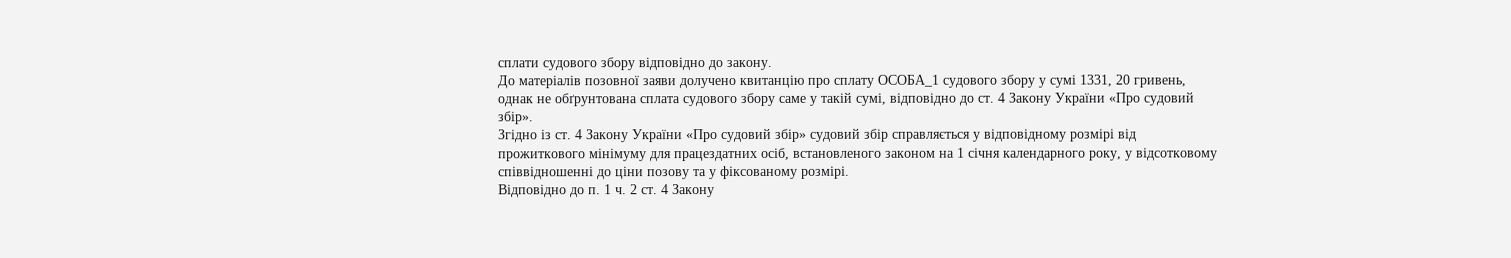сплати судового збору відповідно до закону.
До матеріалів позовної заяви долучено квитанцію про сплату ОСОБА_1 судового збору у сумі 1331, 20 гривень, однак не обґрунтована сплата судового збору саме у такій сумі, відповідно до ст. 4 Закону України «Про судовий збір».
Згідно із ст. 4 Закону України «Про судовий збір» судовий збір справляється у відповідному розмірі від прожиткового мінімуму для працездатних осіб, встановленого законом на 1 січня календарного року, у відсотковому співвідношенні до ціни позову та у фіксованому розмірі.
Відповідно до п. 1 ч. 2 ст. 4 Закону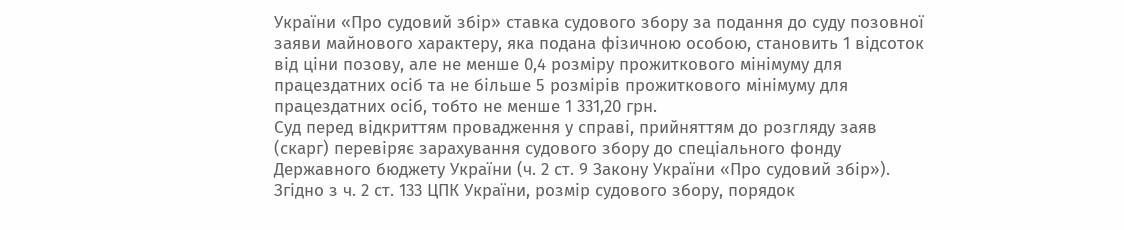України «Про судовий збір» ставка судового збору за подання до суду позовної заяви майнового характеру, яка подана фізичною особою, становить 1 відсоток від ціни позову, але не менше 0,4 розміру прожиткового мінімуму для працездатних осіб та не більше 5 розмірів прожиткового мінімуму для працездатних осіб, тобто не менше 1 331,20 грн.
Суд перед відкриттям провадження у справі, прийняттям до розгляду заяв (скарг) перевіряє зарахування судового збору до спеціального фонду Державного бюджету України (ч. 2 ст. 9 Закону України «Про судовий збір»).
Згідно з ч. 2 ст. 133 ЦПК України, розмір судового збору, порядок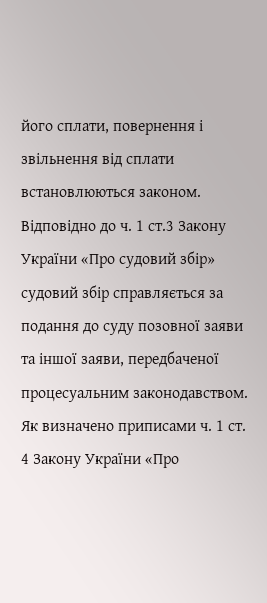його сплати, повернення і звільнення від сплати встановлюються законом.
Відповідно до ч. 1 ст.3 Закону України «Про судовий збір» судовий збір справляється за подання до суду позовної заяви та іншої заяви, передбаченої процесуальним законодавством.
Як визначено приписами ч. 1 ст. 4 Закону України «Про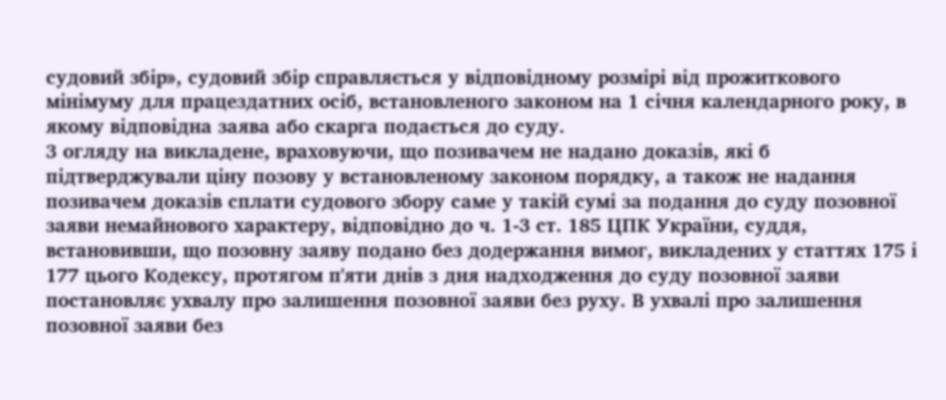судовий збір», судовий збір справляється у відповідному розмірі від прожиткового мінімуму для працездатних осіб, встановленого законом на 1 січня календарного року, в якому відповідна заява або скарга подається до суду.
З огляду на викладене, враховуючи, що позивачем не надано доказів, які б підтверджували ціну позову у встановленому законом порядку, а також не надання позивачем доказів сплати судового збору саме у такій сумі за подання до суду позовної заяви немайнового характеру, відповідно до ч. 1-3 ст. 185 ЦПК України, суддя, встановивши, що позовну заяву подано без додержання вимог, викладених у статтях 175 і 177 цього Кодексу, протягом п'яти днів з дня надходження до суду позовної заяви постановляє ухвалу про залишення позовної заяви без руху. В ухвалі про залишення позовної заяви без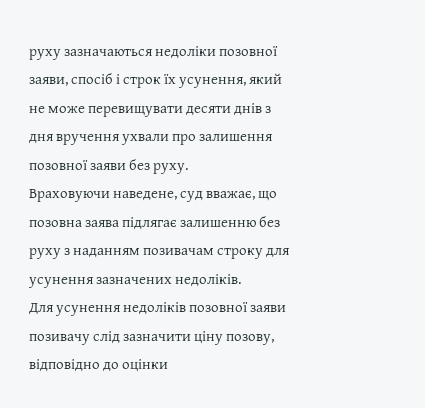руху зазначаються недоліки позовної заяви, спосіб і строк їх усунення, який не може перевищувати десяти днів з дня вручення ухвали про залишення позовної заяви без руху.
Враховуючи наведене, суд вважає, що позовна заява підлягає залишенню без руху з наданням позивачам строку для усунення зазначених недоліків.
Для усунення недоліків позовної заяви позивачу слід зазначити ціну позову, відповідно до оцінки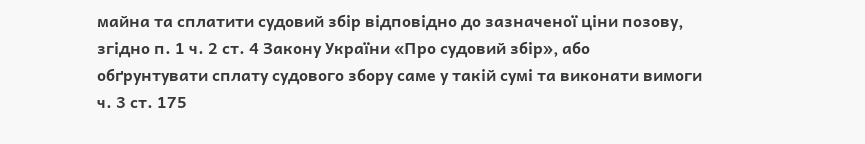майна та сплатити судовий збір відповідно до зазначеної ціни позову, згідно п. 1 ч. 2 ст. 4 Закону України «Про судовий збір», або обґрунтувати сплату судового збору саме у такій сумі та виконати вимоги ч. 3 ст. 175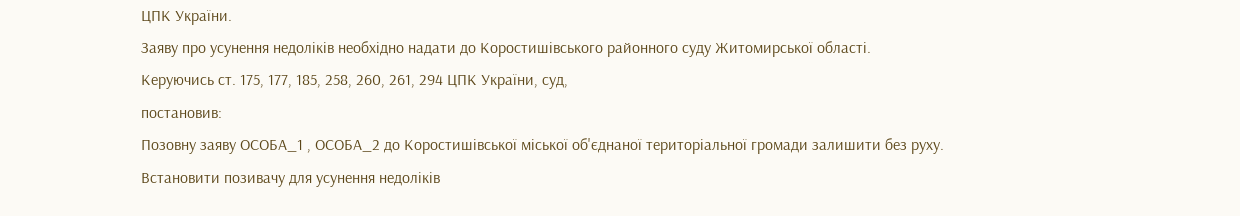ЦПК України.
Заяву про усунення недоліків необхідно надати до Коростишівського районного суду Житомирської області.
Керуючись ст. 175, 177, 185, 258, 260, 261, 294 ЦПК України, суд,
постановив:
Позовну заяву ОСОБА_1 , ОСОБА_2 до Коростишівської міської об'єднаної територіальної громади залишити без руху.
Встановити позивачу для усунення недоліків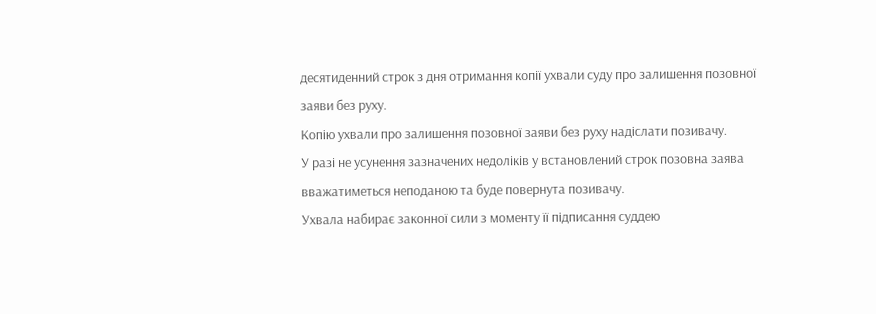десятиденний строк з дня отримання копії ухвали суду про залишення позовної заяви без руху.
Копію ухвали про залишення позовної заяви без руху надіслати позивачу.
У разі не усунення зазначених недоліків у встановлений строк позовна заява вважатиметься неподаною та буде повернута позивачу.
Ухвала набирає законної сили з моменту її підписання суддею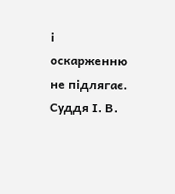і оскарженню не підлягає.
Суддя І. В.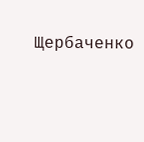Щербаченко